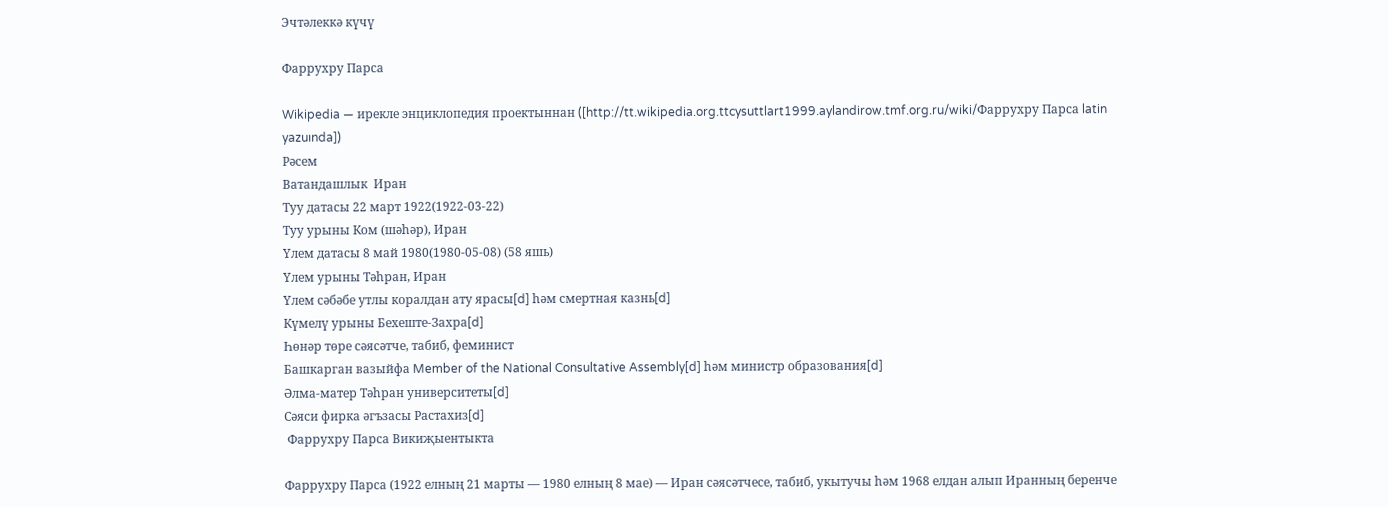Эчтәлеккә күчү

Фаррухру Парса

Wikipedia — ирекле энциклопедия проектыннан ([http://tt.wikipedia.org.ttcysuttlart1999.aylandirow.tmf.org.ru/wiki/Фаррухру Парса latin yazuında])
Рәсем
Ватандашлык  Иран
Туу датасы 22 март 1922(1922-03-22)
Туу урыны Ком (шәһәр), Иран
Үлем датасы 8 май 1980(1980-05-08) (58 яшь)
Үлем урыны Тәһран, Иран
Үлем сәбәбе утлы коралдан ату ярасы[d] һәм смертная казнь[d]
Күмелү урыны Бехеште-Захра[d]
Һөнәр төре сәясәтче, табиб, феминист
Башкарган вазыйфа Member of the National Consultative Assembly[d] һәм министр образования[d]
Әлма-матер Тәһран университеты[d]
Сәяси фирка әгъзасы Растахиз[d]
 Фаррухру Парса Викиҗыентыкта

Фаррухру Парса (1922 елның 21 марты — 1980 елның 8 мае) — Иран сәясәтчесе, табиб, укытучы һәм 1968 елдан алып Иранның беренче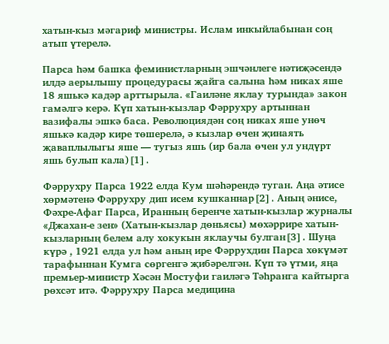хатын-кыз мәгариф министры. Ислам инкыйлабынан соң атып үтерелә.

Парса һәм башка феминистларның эшчәнлеге нәтиҗәсендә илдә аерылышу процедурасы җайга салына һәм никах яше 18 яшькә кадәр арттырыла. «Гаиләне яклау турында» закон гамәлгә керә. Күп хатын-кызлар Фәррухру артыннан вазифалы эшкә баса. Революциядән соң никах яше унөч яшькә кадәр кире төшерелә, ә кызлар өчен җинаять җаваплылыгы яше — тугыз яшь (ир бала өчен ул ундүрт яшь булып кала)[1].

Фәррухру Парса 1922 елда Кум шәһәрендә туган. Аңа әтисе хөрмәтенә Фәррухру дип исем кушканнар[2]. Аның әнисе, Фәхре-Афаг Парса, Иранның беренче хатын-кызлар журналы «Джахан-е зен» (Хатын-кызлар дөньясы) мөхәррире хатын-кызларның белем алу хокукын яклаучы булган[3]. Шуңа күрә , 1921 елда ул һәм аның ире Фәррухдин Парса хөкүмәт тарафыннан Кумга сөргенгә җибәрелгән. Күп тә үтми, яңа премьер-министр Хәсән Мостуфи гаиләгә Тәһранга кайтырга рөхсәт итә. Фәррухру Парса медицина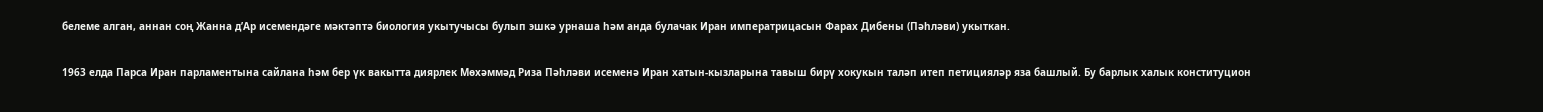белеме алган, аннан соң Жанна д’Ар исемендәге мәктәптә биология укытучысы булып эшкә урнаша һәм анда булачак Иран императрицасын Фарах Дибены (Пәһләви) укыткан.

1963 елда Парса Иран парламентына сайлана һәм бер үк вакытта диярлек Мөхәммәд Риза Пәһләви исеменә Иран хатын-кызларына тавыш бирү хокукын таләп итеп петицияләр яза башлый. Бу барлык халык конституцион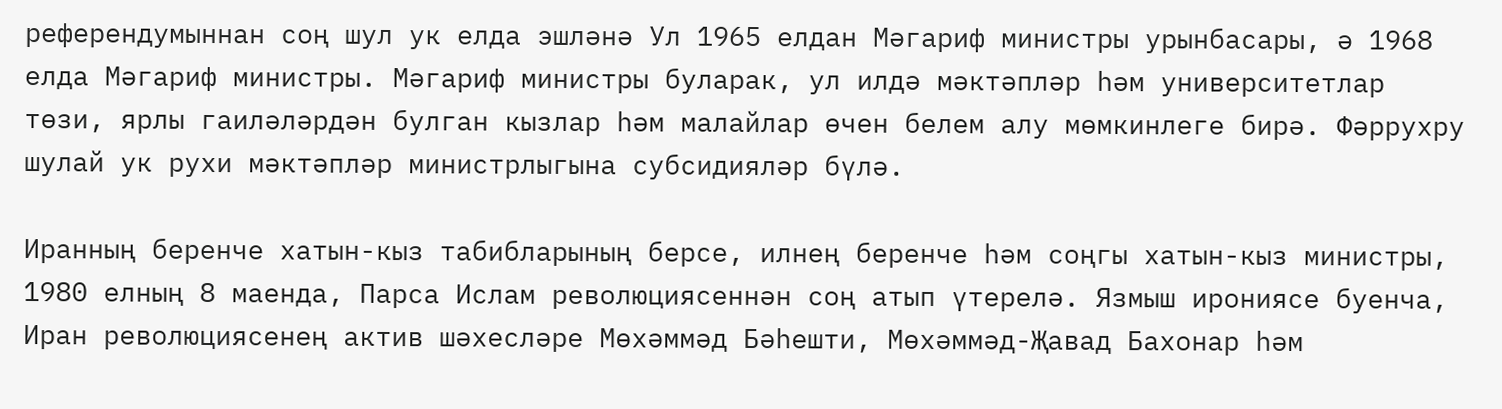референдумыннан соң шул ук елда эшләнә Ул 1965 елдан Мәгариф министры урынбасары, ә 1968 елда Мәгариф министры. Мәгариф министры буларак, ул илдә мәктәпләр һәм университетлар төзи, ярлы гаиләләрдән булган кызлар һәм малайлар өчен белем алу мөмкинлеге бирә. Фәррухру шулай ук рухи мәктәпләр министрлыгына субсидияләр бүлә.

Иранның беренче хатын-кыз табибларының берсе, илнең беренче һәм соңгы хатын-кыз министры, 1980 елның 8 маенда, Парса Ислам революциясеннән соң атып үтерелә. Язмыш ирониясе буенча, Иран революциясенең актив шәхесләре Мөхәммәд Бәһешти, Мөхәммәд-Җавад Бахонар һәм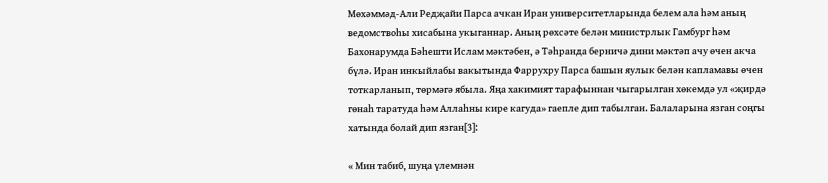Мөхәммәд-Али Редҗайи Парса ачкан Иран университетларында белем ала һәм аның ведомствоһы хисабына укыганнар. Аның рөхсәте белән министрлык Гамбург һәм Бахонарумда Бәһешти Ислам мәктәбен, ә Тәһранда берничә дини мәктәп ачу өчен акча бүлә. Иран инкыйлабы вакытында Фаррухру Парса башын яулык белән капламавы өчен тоткарланып, төрмәгә ябыла. Яңа хакимият тарафыннан чыгарылган хөкемдә ул «җирдә гөнаһ таратуда һәм Аллаһны кире кагуда» гаепле дип табылган. Балаларына язган соңгы хатында болай дип язган[3]:

« Мин табиб, шуңа үлемнән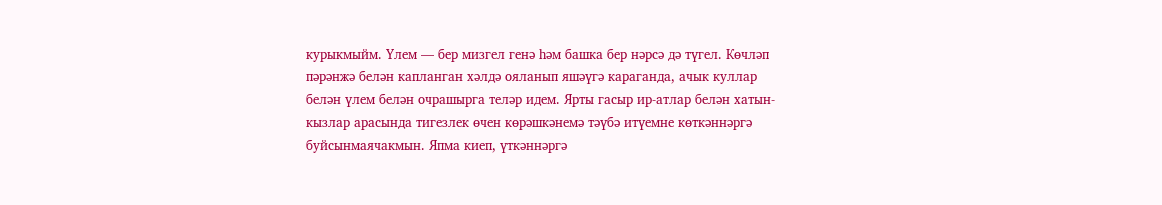курыкмыйм. Үлем — бер мизгел генә һәм башка бер нәрсә дә түгел. Көчләп пәрәнжә белән капланган хәлдә ояланып яшәүгә караганда, ачык куллар белән үлем белән очрашырга теләр идем. Ярты гасыр ир-атлар белән хатын-кызлар арасында тигезлек өчен көрәшкәнемә тәүбә итүемне көткәннәргә буйсынмаячакмын. Япма киеп, үткәннәргә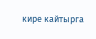кире кайтырга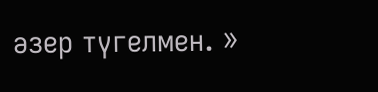әзер түгелмен. »